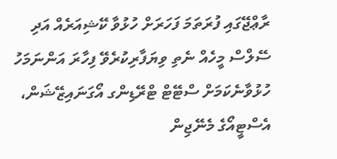ރާޢްޖޭގައި ފުރަތަމަ ފަހަރަށް ހުޅުވާ ކޭޝިއަރެއް އަދި ސޭލްސް މީހެއް ނެތި ވިޔަފާރިކުރެވޭ ފިހާރަ އަންނަމަހު ހުޅުވާނެކަމަށް ސްޓޭޓް ޓްރޭޑިންގ އޯގަނައިޒޭޝަން، އެސްޓީއޯގެ މެނޭޖިން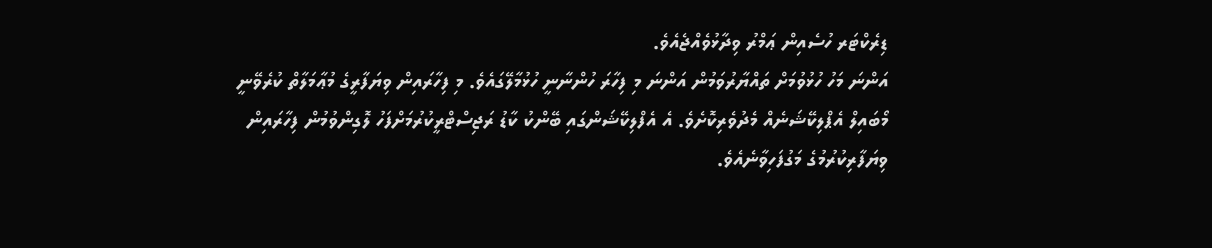ޑިރެކްޓަރ ހުސެއިން ޢަމްރު ވިދާޅުވެއްޖެއެވެ.
އަންނަ މަހު ހުޅުވުމަށް ތައްޔާރުވަމުން އަންނަ މި ފިހާރަ ހުންނާނީ ހުޅުމާލޭގައެވެ. މި ފިހާރައިން ވިޔަފާރީގެ މުޢާމަލާތް ކުރެވޭނީ މޯބައިލް އެޕްލިކޭޝަނެއް މެދުވެރިކޮށެވެ. އެ އެފްލިކޭޝަންގައި ބޭންކު ކާޑު ރަޖިސްޓްރީކުރުމަށްފަހު ލޮގިންވުމުން ފިހާރައިން ވިޔަފާރިކުރުމުގެ މަގުފަހިވާނެއެވެ.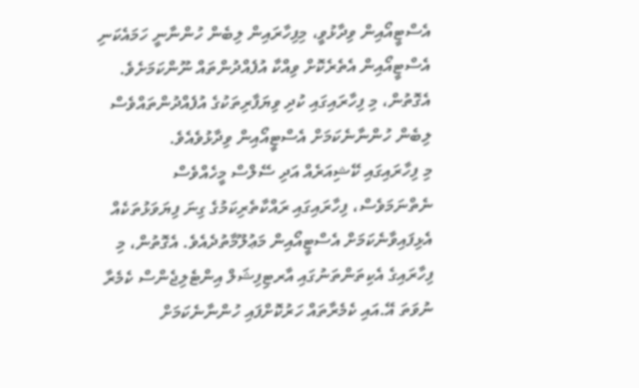އެސްޓީއޯއިން ވިދާޅުވީ، މިފިހާރައިން ލިބެން ހުންނާނީ ހަމައެކަނި އެސްޓީއޯއިން އެތެރެކޮށް ވިއްކާ އުފެއްދުންތައް ނޫންކަމަށެވެ. އެގޮތުން، މި ފިހާރައިގައި ކުދި ވިޔަފާރިތަކުގެ އުފެއްދުންތައްވެސް ލިބެން ހުންނާނެކަމަށް އެސްޓީއޯއިން ވިދާޅުވެއެވެ.
މި ފިހާރައިގައި ކޭޝިއަރެއް އަދި ސޭލްސް މީހެއްވެސް ނެތްނަމަވެސް، ފިހާރައިގައި ރައްކާތެރިކަމުގެ ގިނަ ފިޔަވަޅުތަކެއް އެޅިފައިވާނެކަމަށް އެސްޓީއޯއިން މަޢުލޫމާތުދެއެވެ. އެގޮތުން، މި ފިހާރައިގެ އެކިތަންތަނުގައި އާރޓިފިޝަލް އިންޓެލިޖެންސް ކެމެރާ ނުވަތަ އޭ.އައި ކެމެރާތައް ހަރުކޮށްފައި ހުންނާނެކަމަށް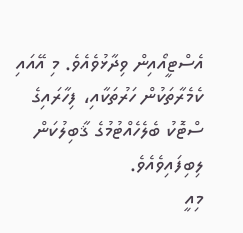އެސްޓީއޯއިން ވިދާޅުވެއެވެ. މި އޭއައި ކެމެރާތަކުން ހަރުތަކާއި، ފިހާރައިގެ ސްޓޮކު ބެލެހެއްޓުމުގެ ޤާބިލުކަން ލިބިފައިވެއެވެ.
މިއީ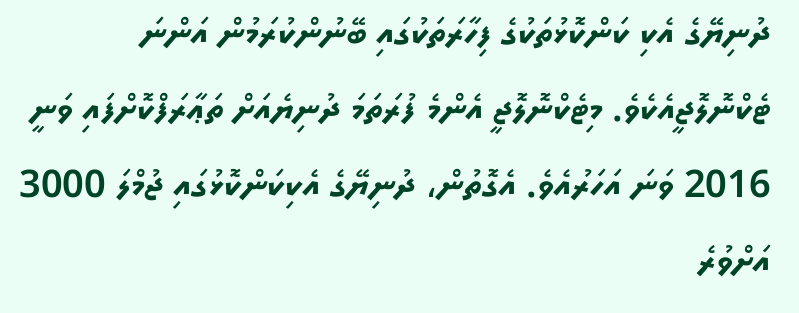ދުނިޔޭގެ އެކި ކަންކޮޅުތަކުގެ ފިހާރަތަކުގައި ބޭނުންކުރަމުން އަންނަ ޓެކްނޮލޮޖީއެކެވެ. މިޓެކްނޮލޮޖީ އެންމެ ފުރަތަމަ ދުނިޔެއަށް ތަޢާރަފްކޮށްފައި ވަނީ 2016 ވަނަ އަހަރުއެވެ. އެގޮތުން، ދުނިޔޭގެ އެކިކަންކޮޅުގައި ޖުމްލަ 3000 އަށްވުރެ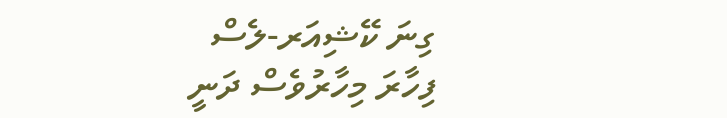ގިނަ ކޭޝިއަރ-ލެސް ފިހާރަ މިހާރުވެސް ދަނީ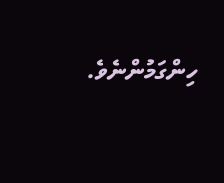ހިންގަމުންނެވެ.